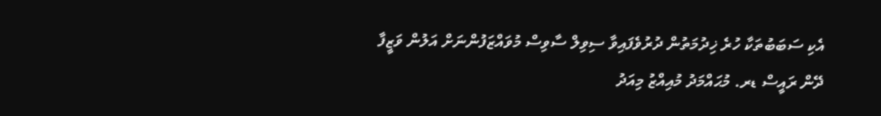އެކި ސަބަބުތަކާ ހުރެ ޚިދުމަތުން ދުރުވެފައިވާ ސިވިލް ސާވިސް މުވައްޒަފުންނަށް އަލުން ވަޒީފާ ދޭން ރައީސް ޑރ. މުޙައްމަދު މުއިއްޒު މިއަދު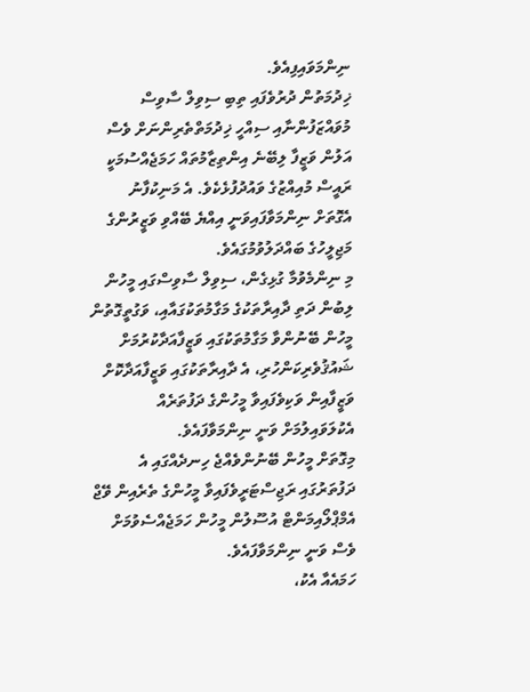ނިންމަވައިފިއެވެ.
ޚިދުމަތުން ދުރުވެފައި ތިބި ސިވިލް ސާވިސް މުވައްޒަފުންނާއި ސިއްހީ ޚިދުމަތްތެރިންނަށް ވެސް އަލުން ވަޒީފާ ލިބޭނެ އިންތިޒާމުތައް ހަމަޖެއްސުމަކީ ރައީސް މުއިއްޒުގެ ވައުދުފުޅެކެވެ. އެ މަނިކުފާނު އެގޮތަށް ނިންމަވާފައިވަނީ އިއްޔެ ބޭއްވި ވަޒީރުންގެ މަޖިލީހުގެ ބައްދަލުވުމުގައެވެ.
މި ނިންމެވުމާ ގުޅިގެން، ސިވިލް ސާވިސްގައި މީހުން ލިބުން ދަތި ދާއިރާތަކުގެ މަގާމުތަކުގައާއި، ވަގުތީގޮތުން މީހުން ބޭނުންވާ މަގާމުތަކުގައި ވަޒީފާއަދާކުރުމަށް ޝައުޤުވެރިކަންހުރި، އެ ދާއިރާތަކުގައި ވަޒީފާއަދާކޮށް ވަޒީފާއިން ވަކިވެފައިވާ މީހުންގެ ދަފުތަރެއް އެކުލަވައިލުމަށް ވަނީ ނިންމަވާފައެވެ.
މިގޮތަށް މީހުން ބޭނުންވެއްޖެ ހިނދެއްގައި އެ ދަފުތަރުގައި ރަޖިސްޓަރީވެފައިވާ މީހުންގެ ތެރެއިން ވޭޖް އެމްޕްލޯއިމަންޓް އުސޫލުން މީހުން ހަމަޖެއްސެވުމަށް ވެސް ވަނީ ނިންމަވާފައެވެ.
ހަމައެއާ އެކު،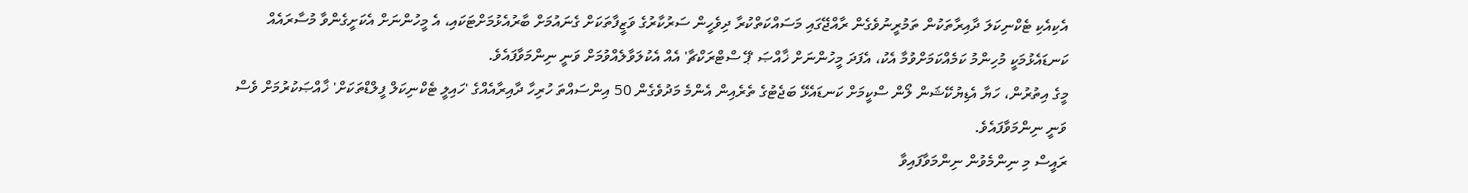އެކިއެކި ޓެކްނިކަލަ ދާއިރާތަކުން ތަމުރީނުވެގެން ރާއްޖޭގައި މަސައްކަތްކުރާ ދިވެހީން ސަރުކާރުގެ ވަޒީފާތަކަށް ގެނައުމަށް ބާރުއެޅުމަށްޓަކައި، އެ މީހުންނަށް އެކަށީގެންވާ މުސާރައެއް ކަނޑައެޅުމަކީ މުހިންމު ކަމެއްކަމަށްވުމާ އެކު، އެފަދަ މީހުންނަށް ޚާއްޞަ 'ޕޭ ސްޓްރަކްޗާ' އެއް އެކުލަވާލެއްވުމަށް ވަނީ ނިންމަވާފައެވެ.
މީގެ އިތުރުން، ހަޔާ އެޑިޔުކޭޝަން ލޯން ސްކީމަށް ކަނޑައެޅޭ ބަޖެޓުގެ ތެރެއިން އެންމެ މަދުވެގެން 50 އިންސައްތަ ހުރިހާ ދާއިރާއެއްގެ 'ހައިލީ ޓެކްނިކަލް ފީލްޑްތަކަށް' ޚާއްޞަކުރުމަށް ވެސް ވަނީ ނިންމަވާފައެވެ.
ރައީސް މި ނިންމެވުން ނިންމަވާފައިވާ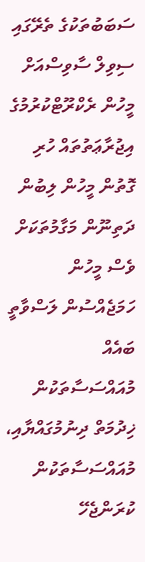ސަބަބުތަކުގެ ތެރޭގައި ސިވިލް ސާވިސްއަށް މީހުން ރެކްރޫޓްކުރުމުގެ އިޖުރާޢަތުތައް ހުރި ގޮތުން މީހުން ލިބުން ދަތިނޫން މަގާމުތަކަށް ވެސް މީހުން ހަމަޖެއްސުން ލަސްވާތީ ބައެއް މުއައްސަސާތަކުން ޚިދުމަތް ދިނުމުގައްޔާއި، މުއައްސަސާތަކުން ކުރަންޖެހޭ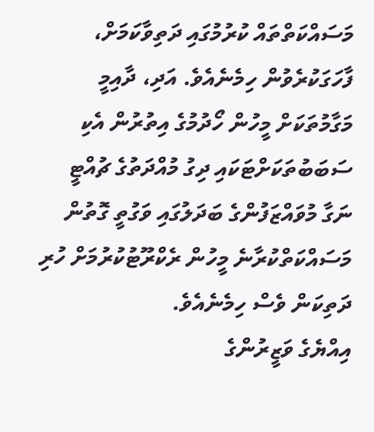މަސައްކަތްތައް ކުރުމުގައި ދަތިވާކަމަށް، ފާހަގަކުރެވުން ހިމެނެއެވެ. އަދި، ދާއިމީ މަގާމުތަކަށް މީހުން ހޯދުމުގެ އިތުރުން އެކި ސަބަބުތަކަށްޓަކައި ދިގު މުއްދަތުގެ ޗުއްޓީ ނަގާ މުވައްޒަފުންގެ ބަދަލުގައި ވަގުތީ ގޮތުން މަސައްކަތްކުރާނެ މީހުން ރެކްރޫޓުކުރުމަށް ހުރި ދަތިކަން ވެސް ހިމެނެއެވެ.
އިއްޔެގެ ވަޒީރުންގެ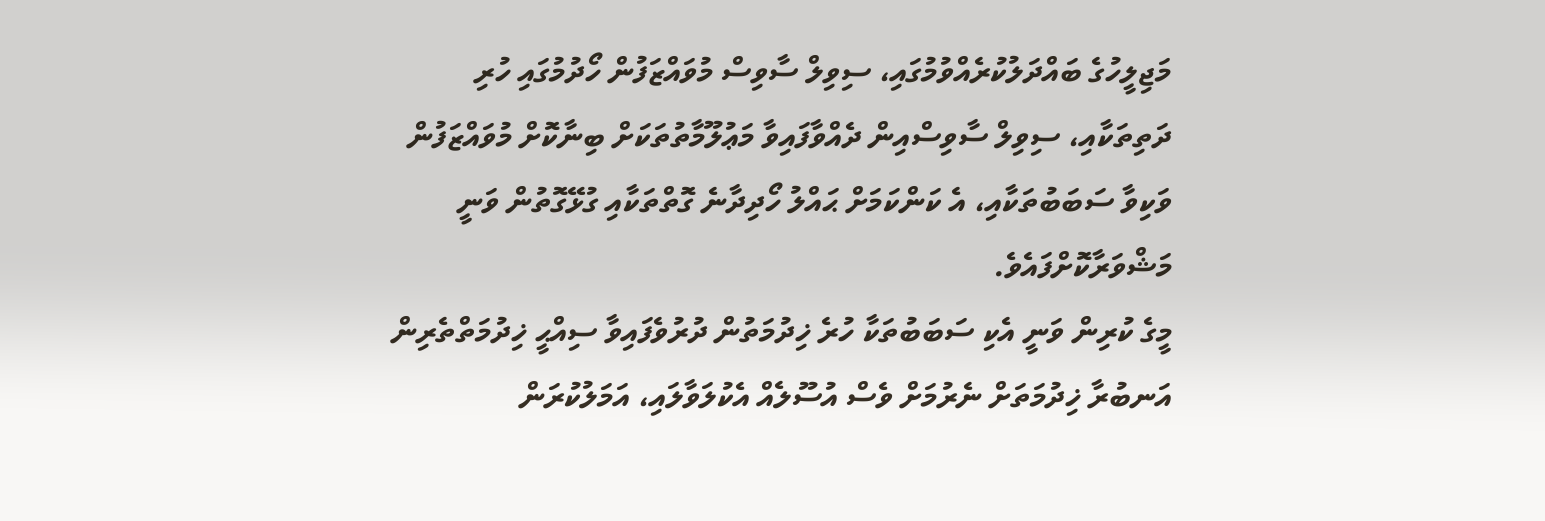މަޖިލީހުގެ ބައްދަލުކުރެއްވުމުގައި، ސިވިލް ސާވިސް މުވައްޒަފުން ހޯދުމުގައި ހުރި ދަތިތަކާއި، ސިވިލް ސާވިސްއިން ދެއްވާފައިވާ މަޢުލޫމާތުތަކަށް ބިނާކޮށް މުވައްޒަފުން ވަކިވާ ސަބަބުތަކާއި، އެ ކަންކަމަށް ޙައްލު ހޯދިދާނެ ގޮތްތަކާއި ގުޅޭގޮތުން ވަނީ މަޝްވަރާކޮށްފައެވެ.
މީގެ ކުރިން ވަނީ އެކި ސަބަބުތަކާ ހުރެ ޚިދުމަތުން ދުރުވެފައިވާ ސިއްޙީ ޚިދުމަތްތެރިން އަނބުރާ ޚިދުމަތަށް ނެރުމަށް ވެސް އުސޫލެއް އެކުލަވާލައި، އަމަލުކުރަން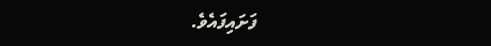ފަށައިފައެވެ.